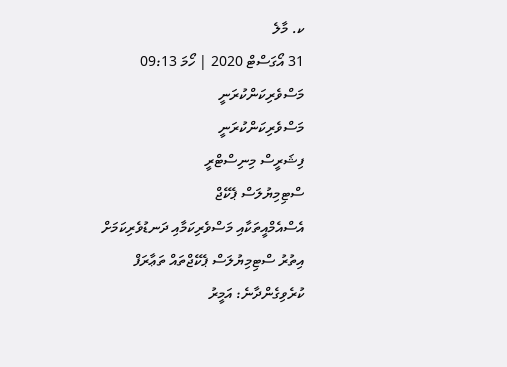ކ. މާލެ
31 އޯގަސްޓް 2020 | ހޯމަ 09:13
މަސްވެރިކަންކުރަނީ
މަސްވެރިކަންކުރަނީ
ފިޝަރީސް މިނިސްޓްރީ
ސްޓިމިޔުލަސް ޕެކޭޖް
އެސްއެމްއީތަކާއި މަސްވެރިކަމާއި ދަނޑުވެރިކަމަށް އިތުރު ސްޓިމިޔުލަސް ޕެކޭޖްތައް ތަޢާރަފް ކުރެވިގެންދާނެ: އަމީރު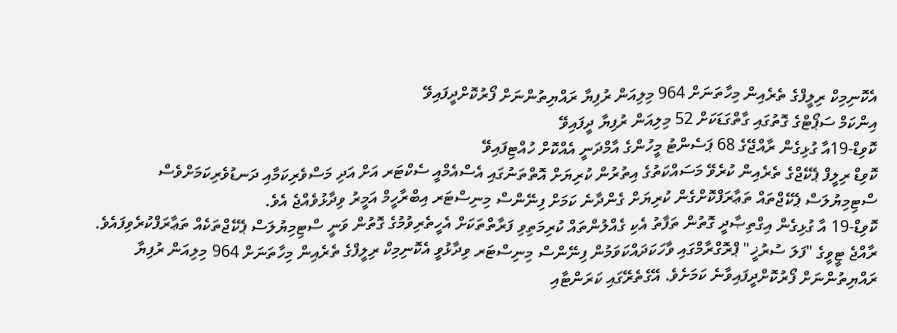އެކޮނިމިކް ރިލީފްގެ ތެރެއިން މިހާތަނަށް 964 މިލިއަން ރުފިޔާ ރައްޔިތުންނަށް ފޯރުކޮށްދީފައިވޭ
އިންކަމް ސަޕޯޓްގެ ގޮތުގައި ގާތްގަޑަކަށް 52 މިލިއަން ރުފިޔާ ދީފައިވޭ
ކޮވިޑް-19އާ ގުޅިގެން ރާއްޖޭގެ 68 ޕަސެންޓު މީހުންގެ އާމްދަނީ އެއްކޮށް ހުއްޓިފައިވޭ
ކޮވިޑް ރިލީފް ޕެކޭޖްގެ ތެރެއިން ކުރެވޭ މަސައްކަތުގެ އިތުރުން ކުރިޔަށް އޮތްތަނުގައި އެސްއެމްއީ ސެކްޓަރ އަށް އަދި މަސްވެރިކަމާއި ދަނޑުވެރިކަމަށްވެސް ސްޓިމިޔުލަސް ޕެކޭޖްތައް ތަޢާރަފްކޮށްގެން ކުރިޔަށް ގެންދާނެ ކަމަށް ފިނޭންސް މިނިސްޓަރ އިބްރާހީމް އަމީރު ވިދާޅުވެއްޖެ އެވެ.
ކޮވިޑް-19 އާ ގުޅިގެން އިގްތިޞާދީ ގޮތުން ތަފާތު އެކި ގެއްލުންތައް ކުރިމަތިވި ފަރާތްތަކަށް އެހީތެރިވުމުގެ ގޮތުން ވަނީ ސްޓިމިޔުލަސް ޕެކޭޖްތަކެއް ތަޢާރަފްކުރެވިފައެވެ. ރާއްޖެ ޓީވީގެ "ފަލަ ސުރުޚީ" ޕްރޮގްރާމްގައި ވާހަކަދައްކަވަމުން ފިނޭންސް މިނިސްޓަރ ވިދާޅުވީ އެކޮނިމިކް ރިލީފްގެ ތެރެއިން މިހާތަނަށް 964 މިލިއަން ރުފިޔާ ރައްޔިތުންނަށް ފޯރުކޮށްދީފައިވާނެ ކަމަށެވެ. އޭގެތެރޭގައި ކަރަންޓާއި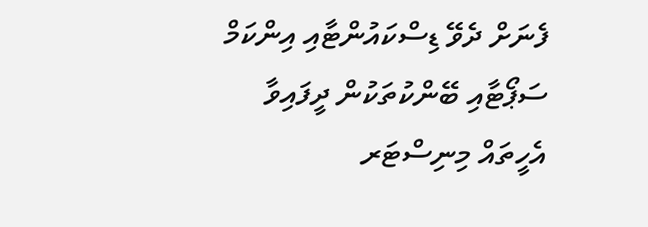ފެނަށް ދެވޭ ޑިސްކައުންޓާއި އިންކަމް ސަޕޯޓާއި ބޭންކުތަކުން ދީފައިވާ އެހީތައް މިނިސްޓަރ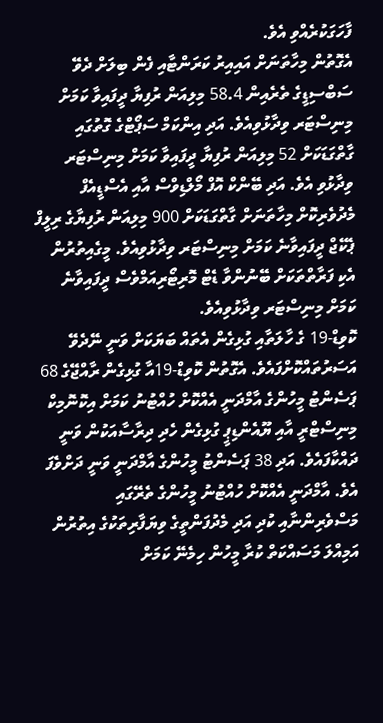ފާހަގަކުރެއްވި އެވެ.
އެގޮތުން މިހާތަނަށް އައިއިރު ކަރަންޓާއި ފެން ބިލަށް ދެވޭ ސަބްސިޑީގެ ތެރެއިން 58.4 މިލިއަން ރުފިޔާ ދީފައިވާ ކަމަށް މިނިސްޓަރ ވިދާޅުވިއެވެ. އަދި އިންކަމް ސަޕޯޓްގެ ގޮތުގައި ގާތްގަޑަކަށް 52 މިލިއަން ރުފިޔާ ދީފައިވާ ކަމަށް މިނިސްޓަރ ވިދާޅުވި އެވެ. އަދި ބޭންކް އޮފް މޯލްޑިވްސް އާއި އެސްޑީއެފް މެދުވެރިކޮށް މިހާތަނަށް ގާތްގަޑަކަށް 900 މިލިއަން ރުފިޔާގެ ރިލީފް ޕެކޭޖް ދީފައިވާނެ ކަމަށް މިނިސްޓަރ ވިދާޅުވިއެވެ. މީގެއިތުރުން އެކި ފަރާތްތަކަށް ބޭނުންވާ ޑެޓް މޮރިޓޯރިއަމްވެސް ދީފައިވާނެ ކަމަށް މިނިސްޓަރ ވިދާޅުވިއެވެ.
ކޮވިޑް-19 ގެ ހާލަތާއި ގުޅިގެން އެތައް ބަޔަކަށް ވަނީ ނޭދެވޭ އަސަރުތައްކޮށްފައެވެ. އެގޮތުން ކޮވިޑް-19އާ ގުޅިގެން ރާއްޖޭގެ 68 ޕަސެންޓު މީހުންގެ އާމްދަނީ އެއްކޮށް ހުއްޓުނު ކަމަށް އިކޮނޮމިކް މިނިސްޓްރީ އާއި ޔޫއެންޑިޕީ ގުޅިގެން ހެދި ދިރާސާއަކުން ވަނީ ދައްކާފައެވެ. އަދި 38 ޕަސެންޓު މީހުންގެ އާމްދަނީ ވަނީ ދަށްވެފަ އެވެ. އާމްދަނީ އެއްކޮށް ހުއްޓުނު މީހުންގެ ތެރޭގައި މަސްވެރިންނާއި ކުދި އަދި މެދުފަންތީގެ ވިޔަފާރިތަކުގެ އިތުރުން އަމިއްލަ މަސައްކަތް ކުރާ މީހުން ހިމެނޭ ކަމަށް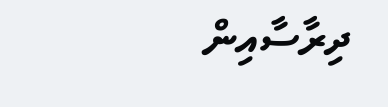ދިރާސާއިން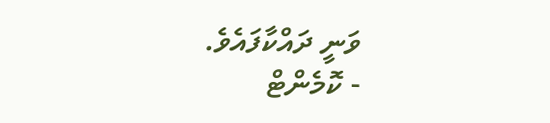ވަނީ ދައްކާފައެވެ.
- ކޮމެންޓް